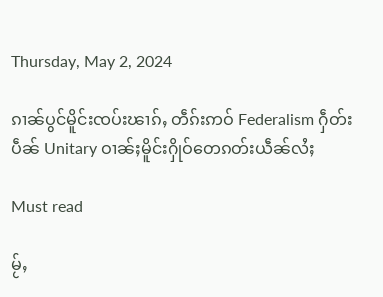Thursday, May 2, 2024

ၵၢၼ်ပွင်မိူင်းၸပ်းၽၢၵ်ႇ တဵၵ်းဢဝ် Federalism ႁဵတ်းပဵၼ် Unitary ဝၢၼ်ႈမိူင်းႁိုဝ်တေၵတ်းယဵၼ်လႆႈ

Must read

မႂ်ႇ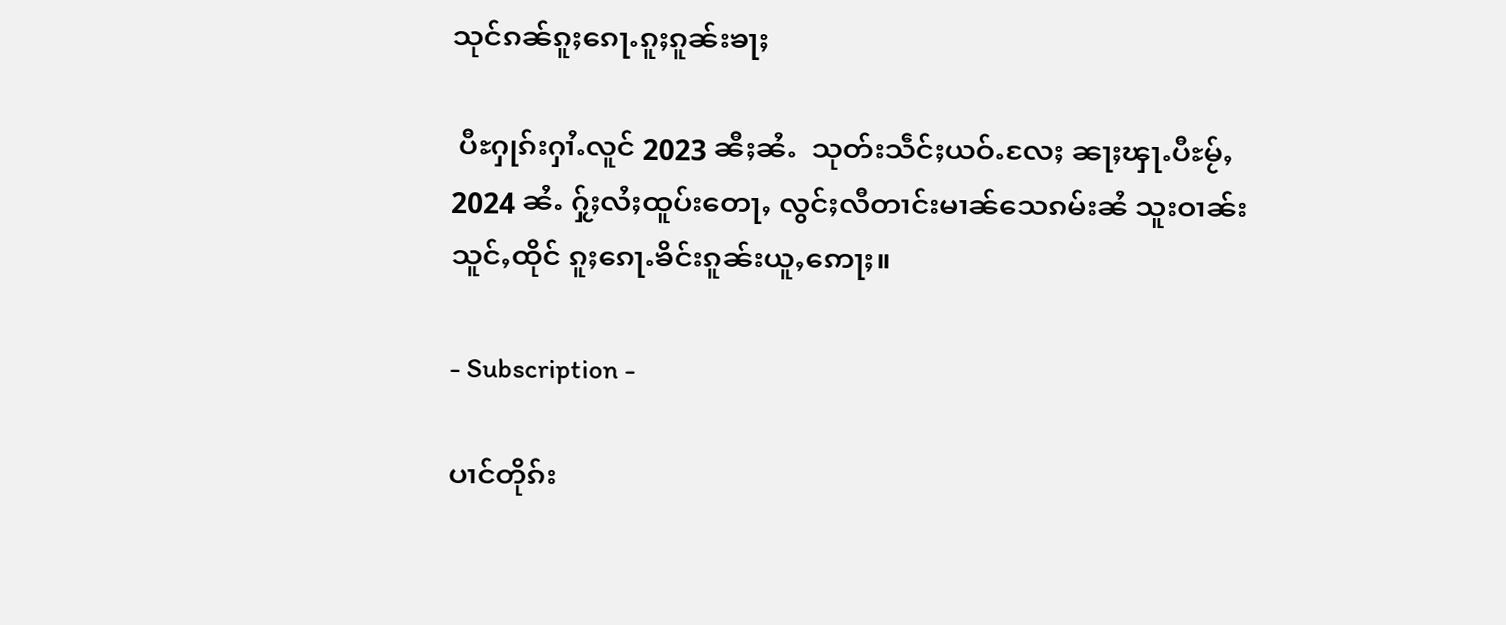သုင်ၵၼ်ၵူႈၵေႃႉၵူႈၵူၼ်းၶႃႈ

 ပီႊႁုၵ်းႁၢႆႉလူင် 2023 ၼီႈၼႆႉ  သုတ်းသဵင်ႈယဝ်ႉလႄႈ ၼႃႈၾႃႉပီႊမႂ်ႇ 2024 ၼႆႉ ႁႂ်ႈလႆႈထူပ်းတေႃႇ လွင်ႈလီတၢင်းမၢၼ်သေၵမ်းၼႆ သူးဝၢၼ်းသူင်ႇထိုင် ၵူႈၵေႃႉၶိင်းၵူၼ်းယူႇဢေႃႈ။

- Subscription -

ပၢင်တိုၵ်း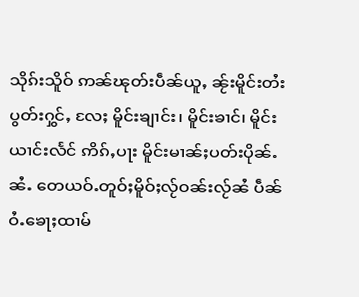သိုၵ်းသိူဝ် ဢၼ်ၽုတ်းပဵၼ်ယူႇ ၼႂ်းမိူင်းတႆးပွတ်းႁွင်ႇ လႄႈ မိူင်းၶျၢင်း၊ မိူင်းၶၢင်၊ မိူင်းယၢင်းလႅင် ဢိၵ်ႇပႃး မိူင်းမၢၼ်ႈပတ်းပိုၼ်ႉၼႆႉ တေယဝ်ႉတူဝ်ႈမိူဝ်ႈလႂ်ဝၼ်းလႂ်ၼႆ ပဵၼ်ဝႆႉၶေႃႈထၢမ်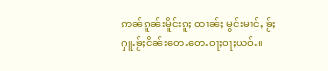ဢၼ်ၵူၼ်းမိူင်းၵူႈ ထၢၼ်ႈ မွင်းမၢင်ႇ ၶႂ်ႈႁူႉၶႂ်ႈငိၼ်းတေႉတေႉဝႃႈဝႃႈယဝ်ႉ။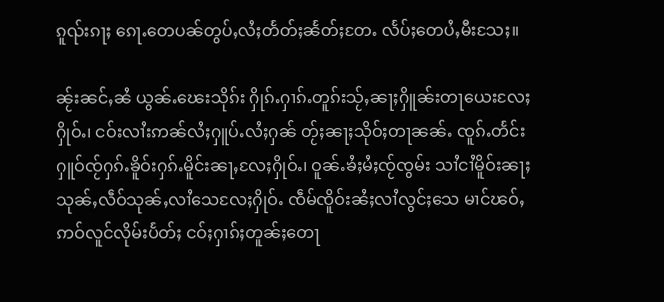ၵူၺ်းၵႃႈ ၵေႃႉတေပၼ်တွပ်ႇလႆႈတႅတ်ႈၼႅတ်ႈတႄႉ လႅပ်ႈတေပႆႇမီးသႄႈ။

ၼႂ်းၼင်ႇၼႆ ယွၼ်ႉၽေးသိုၵ်း ႁိုၵ်ႉႁၢၵ်ႉတူၵ်းသႂ်ႇၼႃႈႁိူၼ်းတႃယေးလႄႈႁိုဝ်ႉ၊ ငဝ်းလၢႆးဢၼ်လႆႈႁူပ်ႉလႆႈႁၼ် တႂ်ႈၼႃႈသိုဝ်ႈတႃၼၼ်ႉ ၸူၵ်ႉတႅင်းႁူဝ်ၸႂ်ႁၵ်ႉၶိူဝ်းႁၵ်ႉမိူင်းၼႃႇလႄႈႁိုဝ်ႉ၊ ဝူၼ်ႉၶႆႈမႆႈၸႂ်ၸွမ်း သၢႆငၢႆမိူဝ်းၼႃႈ သုၼ်ႇလဵဝ်သုၼ်ႇလၢႆသေလႄႈႁိုဝ်ႉ ၸဵမ်ၸိူဝ်းၼႆႈလၢႆလွင်ႈသေ မၢင်ၽဝ်ႇ ဢဝ်လူင်လိုမ်းပႅတ်ႈ ငဝ်ႈႁၢၵ်ႈတူၼ်ႈတေႃ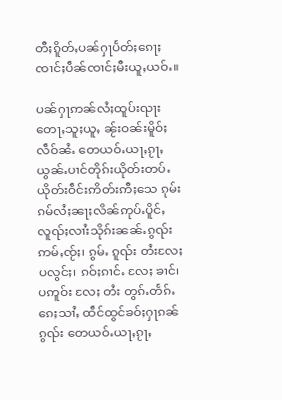တီႈၵိူတ်ႇပၼ်ႁႃပႅတ်ႈၵေႃႈ ၸၢင်ႈပဵၼ်ၸၢင်ႈမီးယူႇယဝ်ႉ။

ပၼ်ႁႃဢၼ်လႆႈထူပ်းၺႃးတေႃႇသူႈယူႇ ၼႂ်းဝၼ်းမိူဝ်ႈလဵဝ်ၼႆႉ တေယဝ်ႉယႃႇၵႂႃႇ ယွၼ်ႉပၢင်တိုၵ်းယိုတ်းတပ်ႉ ယိုတ်းဝဵင်းဢိတ်းဢီႈသေ ၵုမ်းၵမ်လႆႈၼႃႈလိၼ်ဢုပ်ႉပိူင်ႇ လူၺ်ႈလၢႆးသိုၵ်းၼၼ်ႉၵွၺ်း  ဢမ်ႇၸႂ်ႈ၊ ၵွမ်ႉ ၵူၺ်း တႆးလႄႈ ပလွင်ႈ၊ ၵဝ်ႈၵၢင်ႉ လႄႈ ၶၢင်၊ ပဢူဝ်း လႄႈ တႆး တွၵ်ႉတႅၵ်ႉၵေႈသၢႆႇ ထဵင်ထွင်ၶဝ်ႈႁႃၵၼ် ၵွၺ်း တေယဝ်ႉယႃႇၵႂႃႇ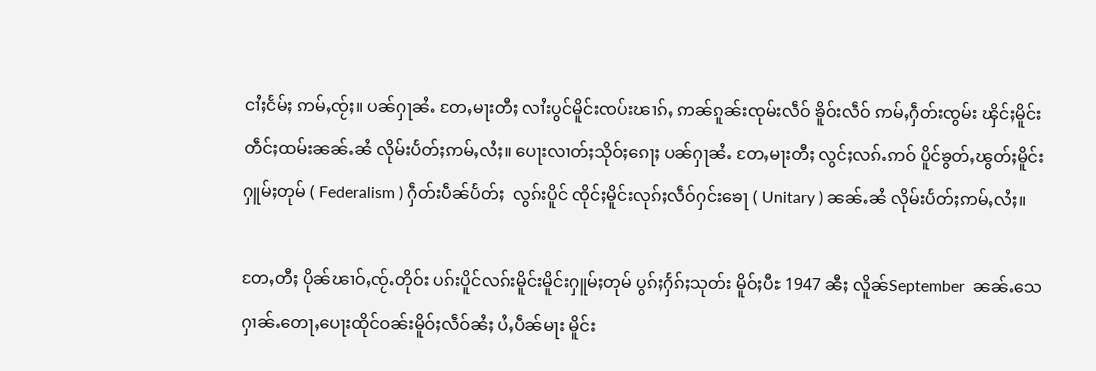ငၢႆႈငႅမ်ႈ ဢမ်ႇၸႂ်ႈ။ ပၼ်ႁႃၼႆႉ တႄႇမႃးတီႈ လၢႆးပွင်မိူင်းၸပ်းၽၢၵ်ႇ ဢၼ်ၵူၼ်းၸုမ်းလဵဝ် ၶိူဝ်းလဵဝ် ဢမ်ႇႁဵတ်းၸွမ်း ၾိင်ႈမိူင်းတဵင်ႈထမ်းၼၼ်ႉၼႆ လိုမ်းပႅတ်ႈဢမ်ႇလႆႈ။ ပေႃးလၢတ်ႈသိုဝ်ႈၵေႃႈ ပၼ်ႁႃၼႆႉ တႄႇမႃးတီႈ လွင်ႈလၵ်ႉဢဝ် ပိူင်ၶွတ်ႇၽွတ်ႈမိူင်းႁူမ်ႈတုမ် ( Federalism ) ႁဵတ်းပဵၼ်ပႅတ်ႈ  လွၵ်းပိူင် ၸိုင်ႈမိူင်းလုၵ်ႈလဵဝ်ႁင်းၶေႃ ( Unitary ) ၼၼ်ႉၼႆ လိုမ်းပႅတ်ႈဢမ်ႇလႆႈ။

တႄႇတီႈ ပိုၼ်ၽၢဝ်ႇၸႂ်ႉတိုဝ်း ပၵ်းပိူင်လၵ်းမိူင်းမိူင်းႁူမ်ႈတုမ် ပွၵ်ႈႁႅၵ်ႈသုတ်း မိူဝ်ႈပီႊ 1947 ၼီႈ လိူၼ်September  ၼၼ်ႉသေ  ႁၢၼ်ႉတေႃႇပေႃးထိုင်ဝၼ်းမိူဝ်ႈလဵဝ်ၼႆႈ ပႆႇပဵၼ်မႃး မိူင်း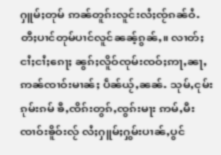ႁူမ်ႈတုမ် ဢၼ်တူၵ်းလူင်းလႆႈၸႂ်ၵၼ်ဝႆႉ တီႈပၢင်တုမ်ပၢင်လူင်ၼၼ့်ၵွၼ်ႇ။ လၢတ်ႈငၢႆႈငၢႆႈၵေႃႈ ၼွၵ်ႈလိူဝ်ၸုမ်းၸဝ်ႈဢႃႇၼႃႇ ဢၼ်ၸၢဝ်းမၢၼ်ႈ ပဵၼ်ယႂ်ႇၼၼ်ႉ သုမ်ႇငုမ်းၵုမ်းၵမ် ၶီႇၸိၵ်းတွၵ်ႇၸွၵ်းမႃး ဢမ်ႇမီးၸၢဝ်းၶိူဝ်းလႂ် လႆႈႁူမ်ႈႁွမ်းပၢၼ်ႇပွင်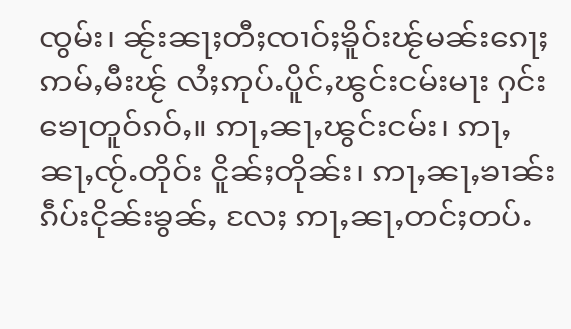ၸွမ်း၊ ၼႂ်းၼႃႈတီႈၸၢဝ်ႈၶိူဝ်းၽႂ်မၼ်းၵေႃႈ ဢမ်ႇမီးၽႂ် လႆႈဢုပ်ႉပိူင်ႇၽွင်းငမ်းမႃး ႁင်းၶေႃတူဝ်ၵဝ်ႇ။ ဢႃႇၼႃႇၽွင်းငမ်း၊ ဢႃႇၼႃႇၸႂ်ႉတိုဝ်း ငိူၼ်ႈတိုၼ်း၊ ဢႃႇၼႃႇၶၢၼ်းၵဵပ်းငိုၼ်းၶွၼ်ႇ လႄႈ ဢႃႇၼႃႇတင်ႈတပ်ႉ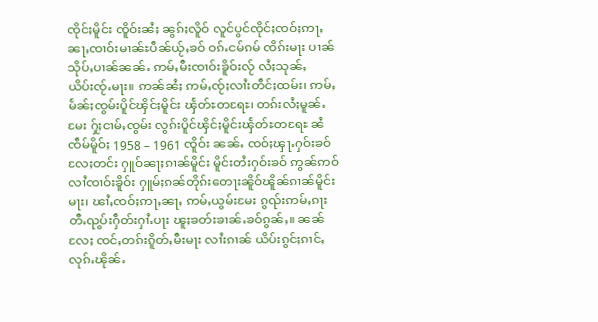ၸိုင်ႈမိူင်း ၸိူဝ်းၼႆႈ ၼွၵ်ႈလိူဝ် လူင်ပွင်ၸိုင်ႈၸဝ်ႈဢႃႇၼႃႇၸၢဝ်းမၢၼ်ႊပဵၼ်ယႂ်ႇၶဝ် ဝၵ်ႉငမ်ၵမ် ၸိၵ်းမႃး ပၢၼ်သိုပ်ႇပၢၼ်ၼၼ်ႉ ဢမ်ႇမီးၸၢဝ်းၶိူဝ်းလႂ် လႆႈသုၼ်ႇယိပ်းၸႂ်ႉမႃး။ ဢၼ်ၼႆႈ ဢမ်ႇၸႂ်ႈလၢႆးတဵင်ႈထမ်း၊ ဢမ်ႇမႅၼ်ႈၸွမ်းပိူင်ၾိင်ႈမိူင်း ၾႅတ်ႊတရႄႊ၊ တၵ်းလႆႈမူၼ်ႉမႄး ႁႂ်ႈငၢမ်ႇၸွမ်း လွၵ်းပိူင်ၾိင်ႈမိူင်းၾႅတ်ႊတရႄႊ ၼႆ ၸဵမ်မိူဝ်ႈ 1958 – 1961 ၸိူဝ်း ၼၼ်ႉ ၸဝ်ႈၾႃႉႁဝ်းၶဝ် လႄႈတင်း ႁူဝ်ၼႃႈၵၢၼ်မိူင်း မိူင်းတႆးႁဝ်းၶဝ် ဢွၼ်ဢဝ်လၢႆၸၢဝ်းၶိူဝ်း ႁူမ်ႈၵၼ်တိုၵ်းတေႃးၼိူဝ်ၽိူၼ်ၵၢၼ်မိူင်းမႃး၊ ၽၢႆႇၸဝ်ႈဢႃႇၼႃႇ ဢမ်ႇယွမ်းမႄး ၵွၺ်းဢမ်ႇၵႃး တီႉၺွပ်းႁဵတ်းႁၢႆႉပႃး ၽူႈၶတ်းၶၢၼ်ႉၶဝ်ၵွၼ်ႇ။ ၼၼ်လႄႈ ၸင်ႇတၵ်းၵိူတ်ႇမီးမႃး လၢႆးၵၢၼ် ယိပ်းၵွင်ႈၵၢင်ႇလုၵ်ႉၽိုၼ်ႉ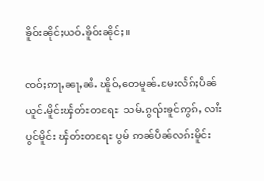ၶိူဝ်းၼိုင်ႈယဝ်ႉၶိူဝ်းၼိုင်ႈ။

ၸဝ်ႈဢႃႇၼႃႇၼႆႉ ၽိူဝ်ႇတေမူၼ်ႉမႄးလႅၵ်ႈပဵၼ် ယူင်ႉမိူင်းၾႅတ်ႊတရႄႊ  သမ်ႉၵွၺ်းၶူင်ဢွၵ်ႇ လၢႆးပွင်မိူင်း ၾႅတ်ႊတရႄႊ ပွမ် ဢၼ်ပဵၼ်လၵ်းမိူင်း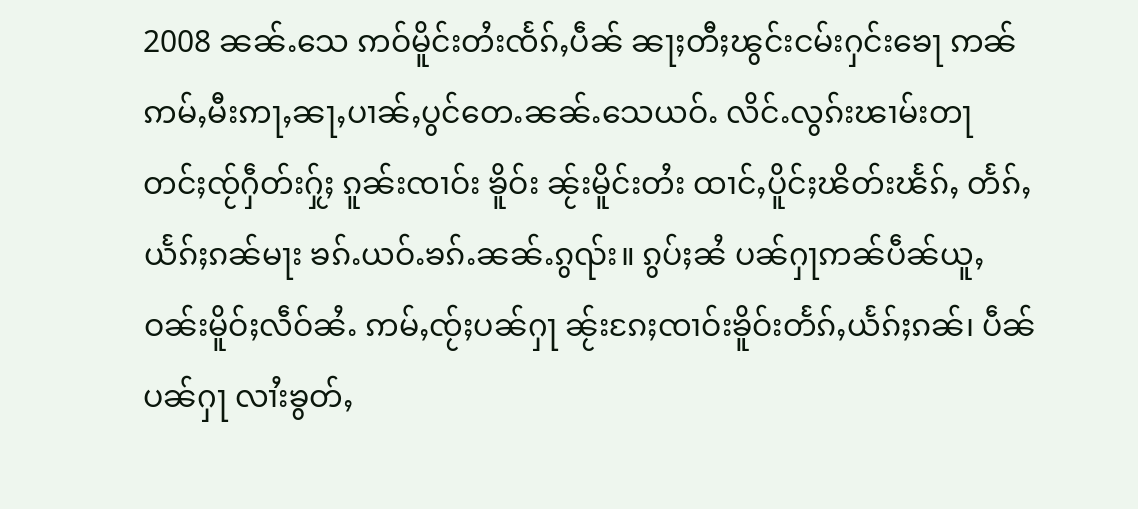2008 ၼၼ်ႉသေ ဢဝ်မိူင်းတႆးၸႅၵ်ႇပဵၼ် ၼႃႈတီႈၽွင်းငမ်းႁင်းၶေႃ ဢၼ်ဢမ်ႇမီးဢႃႇၼႃႇပၢၼ်ႇပွင်တေႉၼၼ်ႉသေယဝ်ႉ လိင်ႉလွၵ်းၽၢမ်းတႃ တင်ႈၸႂ်ႁဵတ်းႁႂ်ႈ ၵူၼ်းၸၢဝ်း ၶိူဝ်း ၼႂ်းမိူင်းတႆး ထၢင်ႇပိူင်ႈၽိတ်းၽႅၵ်ႇ တႅၵ်ႇယႅၵ်ႈၵၼ်မႃး ၶၵ်ႉယဝ်ႉၶၵ်ႉၼၼ်ႉၵွၺ်း။ ၵွပ်ႈၼႆ ပၼ်ႁႃဢၼ်ပဵၼ်ယူႇ ဝၼ်းမိူဝ်ႈလဵဝ်ၼႆႉ ဢမ်ႇၸႂ်ႈပၼ်ႁႃ ၼႂ်းၵႄႈၸၢဝ်းၶိူဝ်းတႅၵ်ႇယႅၵ်ႈၵၼ်၊ ပဵၼ်ပၼ်ႁႃ လၢႆးၶွတ်ႇ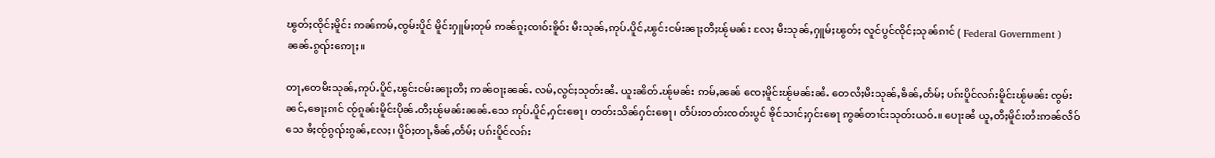ၽွတ်ႈၸိုင်ႈမိူင်း ဢၼ်ဢမ်ႇၸွမ်းပိူင် မိူင်းႁူမ်ႈတုမ် ဢၼ်ၵူႈၸၢဝ်းၶိူဝ်း မီးသုၼ်ႇဢုပ်ႉပိူင်ႇၽွင်းငမ်းၼႃႈတီႈၽႂ်မၼ်း လႄႈ မီးသုၼ်ႇႁူမ်ႈၽွတ်ႈ လူင်ပွင်ၸိုင်ႈသုၼ်ၵၢင် ( Federal Government ) ၼၼ်ႉၵွၺ်းဢေႃႈ။

တႃႇတေမီးသုၼ်ႇဢုပ်ႉပိူင်ႇၽွင်းငမ်းၼႃႈတီႈ ဢၼ်ဝႃႈၼၼ်ႉ လမ်ႇလွင်ႈသုတ်းၼႆႉ ယူးၼိတ်ႉၽႂ်မၼ်း ဢမ်ႇၼၼ် ၸေႈမိူင်းၽႂ်မၼ်းၼႆႉ တေလႆႈမီးသုၼ်ႇၶဵၼ်ႇတႅမ်ႈ ပၵ်းပိူင်လၵ်းမိူင်းၽႂ်မၼ်း ၸွမ်းၼင်ႇၶေႃႈၵၢင် ၸႂ်ၵူၼ်းမိူင်းပိုၼ်ႉတီႈၽႂ်မၼ်းၼၼ်ႉသေ ဢုပ်ႉပိူင်ႇႁင်းၶေႃ၊ တတ်းသိၼ်ႁင်းၶေႃ၊ တႅပ်းတတ်းၸတ်းပွင် ၶိုင်သၢင်ႈႁင်းၶေႃ ဢွၼ်တၢင်းသုတ်းယဝ်ႉ။ ပေႃးၼႆ ယူႇတီႈမိူင်းတႆးဢၼ်လဵဝ်သေ ၶႆႈၸႂ်ၵွၺ်းၵွၼ်ႇလႄႈ၊ ပိူဝ်ႈတႃႇၶဵၼ်ႇတႅမ်ႈ ပၵ်းပိူင်လၵ်း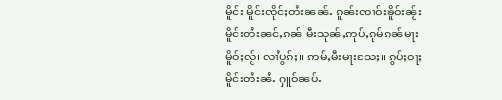မိူင်း မိူင်းၸိုင်ႈတႆးၼၼ်ႉ ၵူၼ်းၸၢဝ်းၶိူဝ်းၼႂ်းမိူင်းတႆးၼင်ႇၵၼ် မီးသုၼ်ႇဢုပ်ႇၵုမ်ၵၼ်မႃး မိူဝ်ႈလႂ်၊ လၢႆပွၵ်ႈ။ ဢမ်ႇမီးမႃးသႄႈ။ ၵွပ်ႈဝႃႈ မိူင်းတႆးၼႆႉ ႁူဝ်ၼပ်ႉ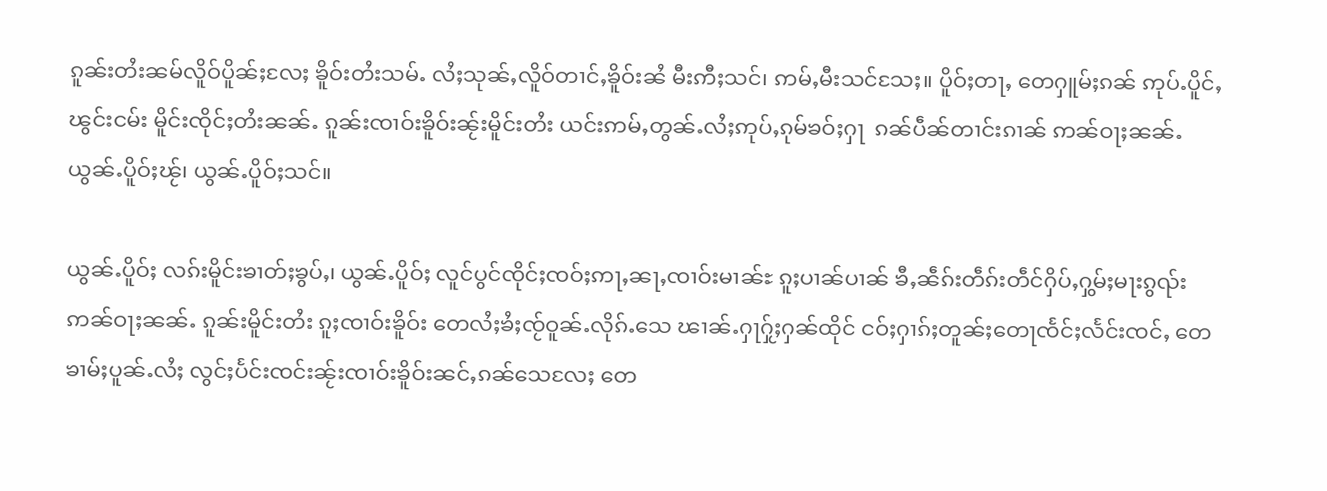ၵူၼ်းတႆးၼမ်လိူဝ်ပိူၼ်ႈလႄႈ ၶိူဝ်းတႆးသမ်ႉ လႆႈသုၼ်ႇလိူဝ်တၢင်ႇၶိူဝ်းၼႆ မီးဢီႈသင်၊ ဢမ်ႇမီးသင်သႄႈ။ ပိူဝ်ႈတႃႇ တေႁူမ်ႈၵၼ် ဢုပ်ႉပိူင်ႇၽွင်းငမ်း မိူင်းၸိုင်ႈတႆးၼၼ်ႉ ၵူၼ်းၸၢဝ်းၶိူဝ်းၼႂ်းမိူင်းတႆး ယင်းဢမ်ႇတွၼ်ႉလႆႈဢုပ်ႇၵုမ်ၶဝ်ႈႁႃ  ၵၼ်ပဵၼ်တၢင်းၵၢၼ် ဢၼ်ဝႃႈၼၼ်ႉ ယွၼ်ႉပိူဝ်ႈၽႂ်၊ ယွၼ်ႉပိူဝ်ႈသင်။

ယွၼ်ႉပိူဝ်ႈ လၵ်းမိူင်းၶၢတ်ႈၶွပ်ႇ၊ ယွၼ်ႉပိူဝ်ႈ လူင်ပွင်ၸိုင်ႈၸဝ်ႈဢႃႇၼႃႇၸၢဝ်းမၢၼ်ႊ ၵူႈပၢၼ်ပၢၼ် ၶီႇၼဵၵ်းတဵၵ်းတဵင်ႁိပ်ႇႁွမ်ႈမႃးၵွၺ်း ဢၼ်ဝႃႈၼၼ်ႉ ၵူၼ်းမိူင်းတႆး ၵူႈၸၢဝ်းၶိူဝ်း တေလႆႈၶႆႈၸႂ်ဝူၼ်ႉလိုၵ်ႉသေ ၽၢၼ်ႉႁႃႁႂ်ႈႁၼ်ထိုင် ငဝ်ႈႁၢၵ်ႈတူၼ်ႈတေႃၸႅင်ႈလႅင်းၸင်ႇ တေၶၢမ်ႈပူၼ်ႉလႆႈ လွင်ႈပႅင်းၸင်းၼႂ်းၸၢဝ်းၶိူဝ်းၼင်ႇၵၼ်သေလႄႈ တေ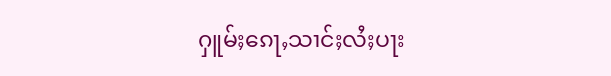ႁူမ်ႈၵေႃႇသၢင်ႈလႆႈပႃး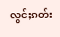လွင်ႈၵတ်း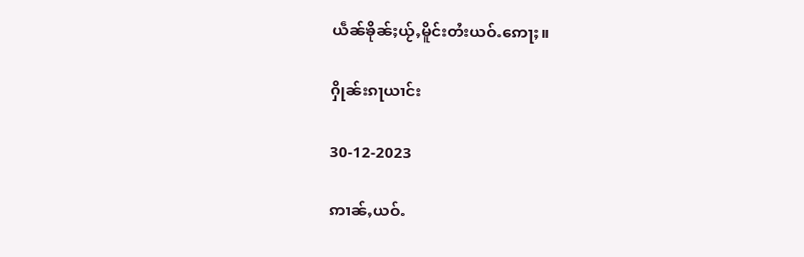ယဵၼ်ၶိုၼ်ႈယႂ်ႇမိူင်းတႆးယဝ်ႉဢေႃႈ။

ႁိုၼ်းၵႃယၢင်း

30-12-2023

ဢၢၼ်ႇယဝ်ႉ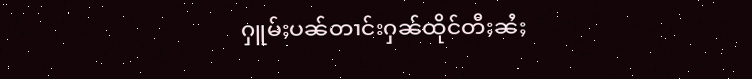ႁူမ်ႈပၼ်တၢင်းႁၼ်ထိုင်တီႈၼႆႈ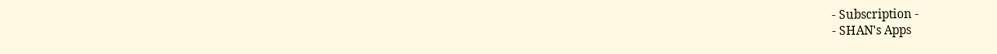- Subscription -
- SHAN's Apps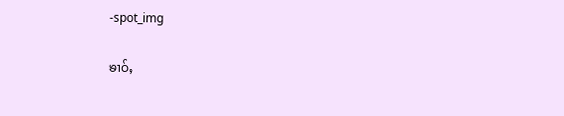-spot_img

ၶၢဝ်ႇ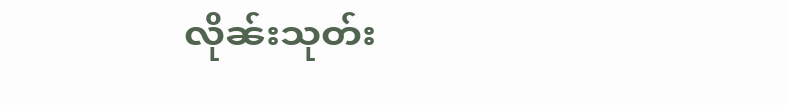လိုၼ်းသုတ်း